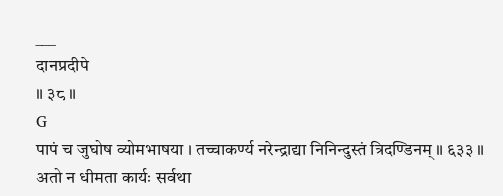___
दानप्रदीपे
॥ ३८ ॥
G
पापं च जुघोष व्योमभाषया । तच्चाकर्ण्य नरेन्द्राद्या निनिन्दुस्तं त्रिदण्डिनम् ॥ ६३३ ॥ अतो न धीमता कार्यः सर्वथा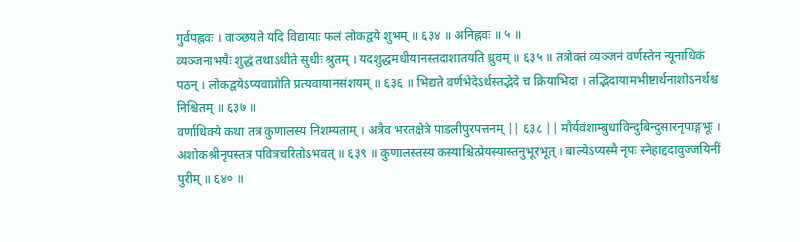गुर्वपह्नवः । वाञ्छयते यदि विद्यायाः फलं लोकद्वये शुभम् ॥ ६३४ ॥ अनिह्नवः ॥ ५ ॥
व्यञ्जनाभयैः शुद्धं तथाऽधीते सुधीः श्रुतम् । यदशुद्धमधीयानस्तदाशातयति ध्रुवम् ॥ ६३५ ॥ तत्रोक्तं व्यञ्जनं वर्णस्तेन न्यूनाधिकं पठन् । लोकद्वयेऽप्यवाप्नोति प्रत्यवायानसंशयम् ॥ ६३६ ॥ भिद्यते वर्णभेदेऽर्थस्तद्भेदे च क्रियाभिदा । तद्भिदायामभीष्टार्थनाशोऽनर्थश्च निश्चितम् ॥ ६३७ ॥
वर्णाधिक्ये कथा तत्र कुणालस्य निशम्यताम् । अत्रैव भरतक्षेत्रे पाडलीपुरपत्तनम् || ६३८ || मौर्यवंशाम्बुधाविन्दुबिन्दुसारनृपाङ्गभूः । अशोकश्रीनृपस्तत्र पवित्रचरितोऽभवत् ॥ ६३९ ॥ कुणालस्तस्य कस्याश्चित्प्रेयस्यास्तनुभूरभूत् । बाल्येऽप्यस्मै नृपः स्नेहाद्ददावुज्जयिनीं पुरीम् ॥ ६४० ॥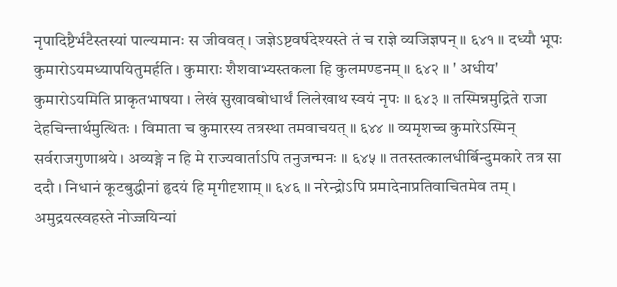नृपादिष्टैर्भटैस्तस्यां पाल्यमानः स जीववत् । जज्ञेऽष्टवर्षदेश्यस्ते तं च राज्ञे व्यजिज्ञपन् ॥ ६४१ ॥ दध्यौ भूपः कुमारोऽयमध्यापयितुमर्हति । कुमाराः शैशवाभ्यस्तकला हि कुलमण्डनम् ॥ ६४२ ॥ ' अधीय' कुमारोऽयमिति प्राकृतभाषया । लेखं सुखावबोधार्थं लिलेखाथ स्वयं नृपः ॥ ६४३ ॥ तस्मिन्नमुद्रिते राजा देहचिन्तार्थमुत्थितः । विमाता च कुमारस्य तत्रस्था तमवाचयत् ॥ ६४४ ॥ व्यमृशच्च कुमारेऽस्मिन् सर्वराजगुणाश्रये । अव्यङ्गे न हि मे राज्यवार्ताऽपि तनुजन्मनः ॥ ६४५ ॥ ततस्तत्कालधीर्बिन्दुमकारे तत्र सा ददौ । निधानं कूटबुद्धीनां हृदयं हि मृगीदृशाम् ॥ ६४६ ॥ नरेन्द्रोऽपि प्रमादेनाप्रतिवाचितमेव तम् । अमुद्रयत्स्वहस्ते नोज्जयिन्यां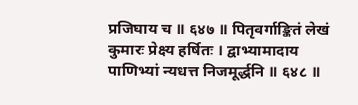प्रजिघाय च ॥ ६४७ ॥ पितृवर्गाङ्कितं लेखं कुमारः प्रेक्ष्य हर्षितः । द्वाभ्यामादाय पाणिभ्यां न्यधत्त निजमूर्द्धनि ॥ ६४८ ॥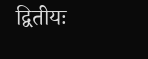द्वितीयः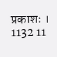प्रकाशः ।
1132 11